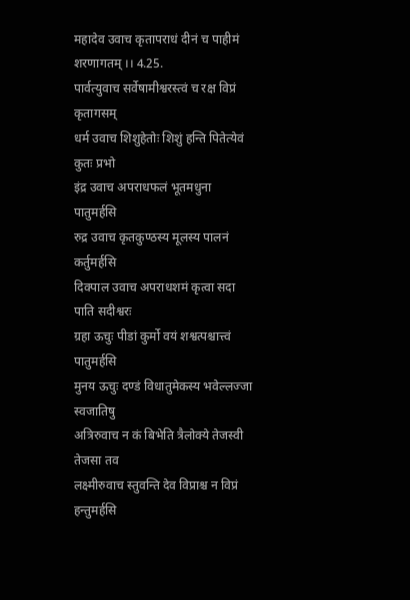महादेव उवाच कृतापराधं दीनं च पाहीमं शरणागतम् ।। 4.25.
पार्वत्युवाच सर्वेषामीश्वरस्त्वं च रक्ष विप्रं कृतागसम्
धर्म उवाच शिशुहेतोः शिशुं हन्ति पितेत्येवं कुतः प्रभो
इंद्र उवाच अपराधफलं भूतमधुना पातुमर्हसि
रुद्र उवाच कृतकुण्ठस्य मूलस्य पालनं कर्तुमर्हसि
दिक्पाल उवाच अपराधशमं कृत्वा सदा पाति सदीश्वरः
ग्रहा ऊचुः पीडां कुर्मो वयं शश्वत्पश्चात्त्वं पातुमर्हसि
मुनय ऊचुः दण्डं विधातुमेकस्य भवेल्लज्जा स्वजातिषु
अत्रिरुवाच न कं बिभेति त्रैलोक्ये तेजस्वी तेजसा तव
लक्ष्मीरुवाच स्तुवन्ति देव विप्राश्च न विप्रं हन्तुमर्हसि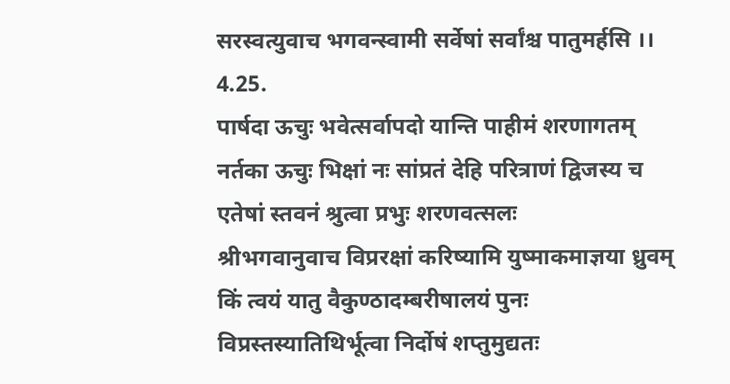सरस्वत्युवाच भगवन्स्वामी सर्वेषां सर्वांश्च पातुमर्हसि ।। 4.25.
पार्षदा ऊचुः भवेत्सर्वापदो यान्ति पाहीमं शरणागतम्
नर्तका ऊचुः भिक्षां नः सांप्रतं देहि परित्राणं द्विजस्य च
एतेषां स्तवनं श्रुत्वा प्रभुः शरणवत्सलः
श्रीभगवानुवाच विप्ररक्षां करिष्यामि युष्माकमाज्ञया ध्रुवम्
किं त्वयं यातु वैकुण्ठादम्बरीषालयं पुनः
विप्रस्तस्यातिथिर्भूत्वा निर्दोषं शप्तुमुद्यतः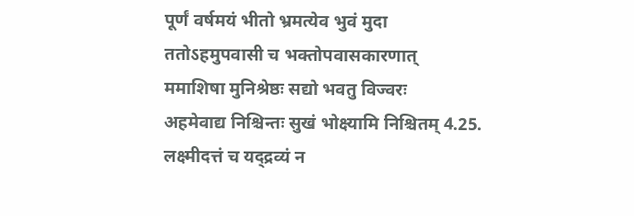पूर्णं वर्षमयं भीतो भ्रमत्येव भुवं मुदा
ततोऽहमुपवासी च भक्तोपवासकारणात्
ममाशिषा मुनिश्रेष्ठः सद्यो भवतु विज्वरः
अहमेवाद्य निश्चिन्तः सुखं भोक्ष्यामि निश्चितम् 4.25.
लक्ष्मीदत्तं च यद्द्रव्यं न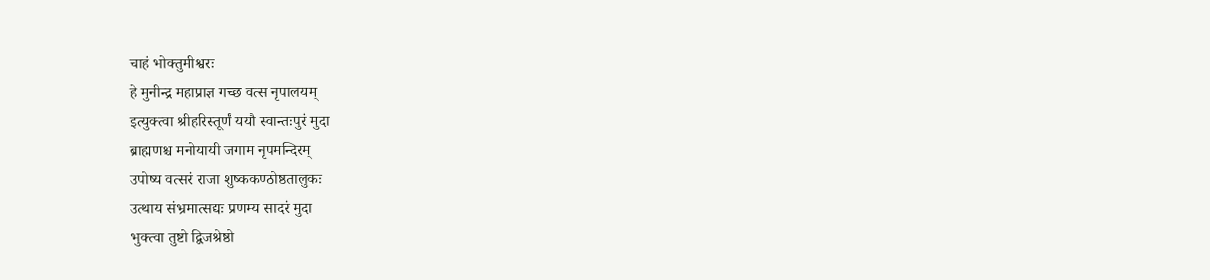चाहं भोक्तुमीश्वरः
हे मुनीन्द्र महाप्राज्ञ गच्छ वत्स नृपालयम्
इत्युक्त्वा श्रीहरिस्तूर्णं ययौ स्वान्तःपुरं मुदा
ब्राह्मणश्च मनोयायी जगाम नृपमन्दिरम्
उपोष्य वत्सरं राजा शुष्ककण्ठोष्ठतालुकः
उत्थाय संभ्रमात्सद्यः प्रणम्य सादरं मुदा
भुक्त्वा तुष्टो द्विजश्रेष्ठो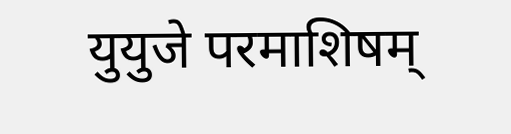युयुजे परमाशिषम्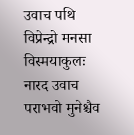उवाच पथि विप्रेन्द्रो मनसा विस्मयाकुलः
नारद उवाच पराभवो मुनेश्चैव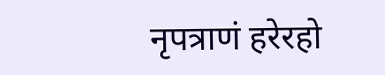नृपत्राणं हरेरहो